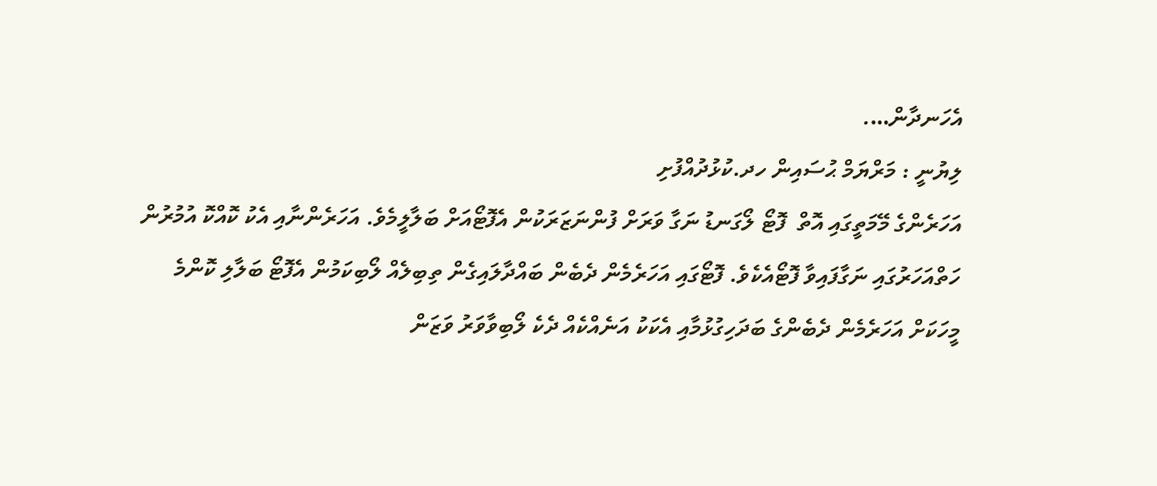އެހަނދާން….
ލިޔުނީ : މަރްޔަމް ޙުސައިން ހދ.ކުޅުދުއްފުށި
އަހަރެންގެ މޭމަތީގައި އޮތް  ފޮޓޯ ލޯގަނޑު ނަގާ ވަރަށް ފުންނަޒަރަކުން އެފޮޓޯއަށް ބަލާލީމެވެ. އަހަރެންނާއި އެކު ކޮއްކޮ އުމުރުން ހަތްއަހަރުގައި ނަގާފައިވާ ފޮޓޯއެކެވެ. ފޮޓޯގައި އަހަރެމެން ދެބެން ބައްދާލައިގެން ތިބިލެއް ލޯބިކަމުން އެފޮޓޯ ބަލާލި ކޮންމެ މީހަކަށް އަހަރެމެން ދެބެންގެ ބަދަހިގުޅުމާއި އެކަކު އަނެއްކެއް ދެކެ ލޯބިވާވަރު ވަޒަން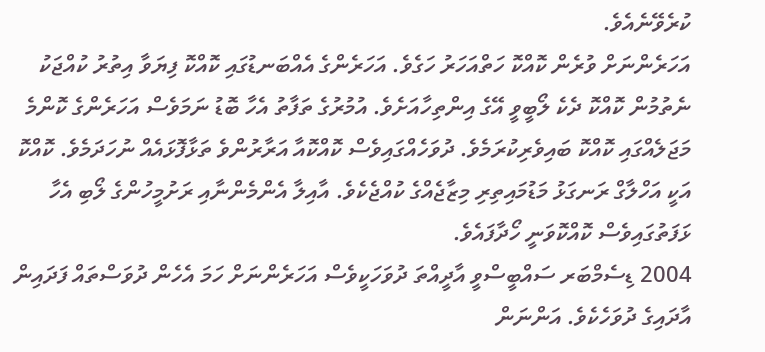ކުރެވޭނެއެވެ.
އަހަރެންނަށް ވުރެން ކޮއްކޮ ހަތްއަހަރު ހަގެވެ. އަހަރެންގެ އެއްބަނޑުގައި ކޮއްކޮ ފިޔަވާ އިތުރު ކުއްޖަކު ނެތުމުން ކޮއްކޮ ދެކެ ލޯބީވީ އޭގެ އިންތިހާއަށެވެ. އުމުރުގެ ތަފާތު އެހާ ބޮޑު ނަމަވެސް އަހަރެންގެ ކޮންމެ މަޖަލެއްގައި ކޮއްކޮ ބައިވެރިކުރަމެވެ. ދުވަހެއްގައިވެސް ކޮއްކޮއާ އަރާރުންވެ ތަޅާފޮޅައެއް ނުހަދަމެވެ. ކޮއްކޮ އަކީ އަހްލާގް ރަނގަޅު މަޑުމައިތިރި މިޒާޖެއްގެ ކުއްޖެކެވެ. އާއިލާ އެންމެންނާއި ރަށުމީހުންގެ ލޯބި އެހާ ޅަފަތުގައިވެސް ކޮއްކޮވަނީ ހޯދާފައެވެ.
2004 ޑިސެމްބަރ ސައްބީސްވީ އާދީއްތަ ދުވަހަކީވެސް އަހަރެންނަށް ހަމަ އެހެން ދުވަސްތައް ފަދައިން އާދައިގެ ދުވަހެކެވެ. އަންނަން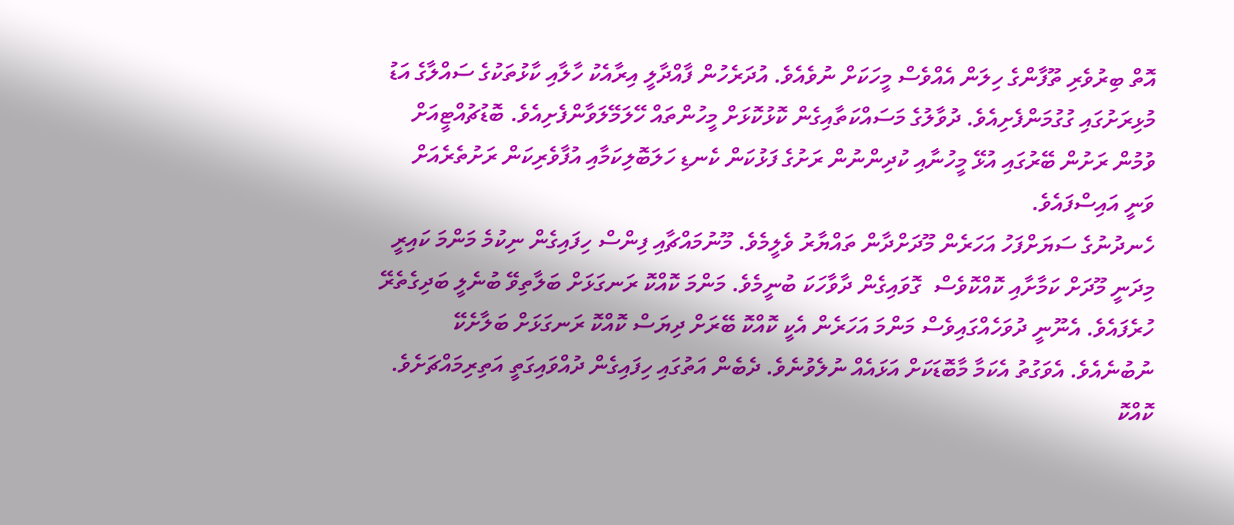އޮތް ބިރުވެރި ތޫފާންގެ ހިލަން އެއްވެސް މީހަކަށް ނުވެއެވެ. އުދަރެހުން ފާއްދާލީ އިރާއެކު ހާލާއި ކާޅުތަކުގެ ސައްލާގެ އަޑު މުޅިރަށުގައި ގުގުމަންފެށިއެވެ. ދުވާލުގެ މަސައްކަތާއިގެން ކޮޅުކޮޅަށް މީހުންތައް ހޭލަމޭލަވާންފެށިއެވެ. ބޮޑުޗުއްޓީއަށް ވުމުން ރަށުން ބޭރުގައި އުޅޭ މީހުނާއި ކުދިންނުން ރަށުގެ ފަޅުކަން ކެނޑި ހަލަބޮލިކަމާއި އުފާވެރިކަން ރަށުތެރެއަށް ވަނީ އައިސްފައެވެ.
ހެނދުނުގެ ސަޔަށްފަހު އަހަރެން މޫދަށްދާން ތައްޔާރު ވެލީމެވެ. މޫނުމައްޗާއި ފިންސް ހިފައިގެން ނިކުމެ މަންމަ ކައިރީ މިދަނީ މޫދަށް ކަމާށާއި ކޮއްކޮވެސް  ގޮވައިގެން ދާވާހަކަ ބުނީމެވެ. މަންމަ ކޮއްކޮ ރަނގަޅަށް ބަލާތިވޭ ބުނެލީ ބަދިގެތެރޭ ހުރެފައެވެ. އެނޫނީ ދުވަހެއްގައިވެސް މަންމަ އަހަރެން އެކީ ކޮއްކޮ ބޭރަށް ދިޔަސް ކޮއްކޮ ރަނގަޅަށް ބަލާށެކޭ ނުބުނެއެވެ. އެވަގުތު އެކަމާ މާބޮޑަކަށް އަޅައެއް ނުލެވުނެވެ. ދެބެން އަތުގައި ހިފައިގެން ދުއްވައިގަތީ އަތިރިމައްޗަށެވެ.
ކޮއްކޮ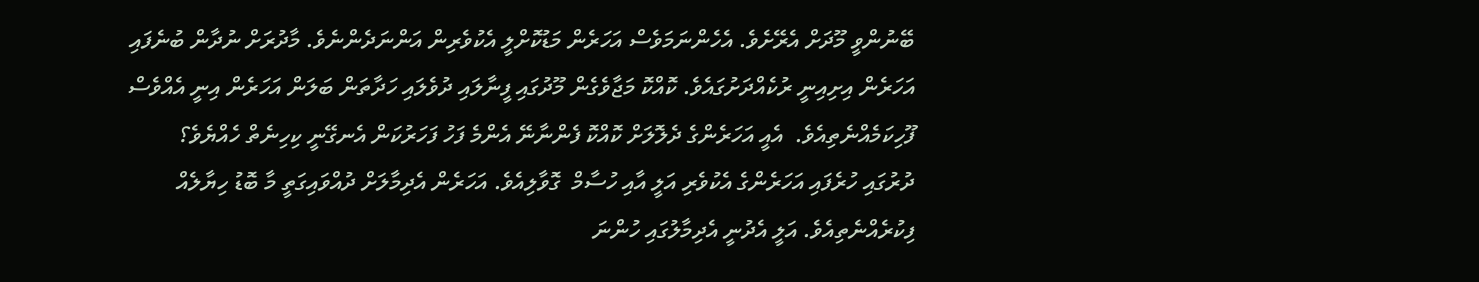ބޭނުންވީ މޫދަށް އެރޭށެވެ. އެހެންނަމަވެސް އަހަރެން މަޑުކޮށްލީ އެކުވެރިން އަންނަދެންނެވެ. މާދުރަށް ނުދާން ބުނެފައި އަހަރެން އިށިއިނީ ރުކެއްދަށުގައެވެ. ކޮއްކޮ މަޖާވެގެން މޫދުގައި ފީނާލައި ދުވެލައި ހަދާތަން ބަލަން އަހަރެން އިނީ އެއްވެސް ފޫހިކަމެއްނެތިއެވެ.  އެއީ އަހަރެންގެ ދެލޮލަށް ކޮއްކޮ ފެންނާނޭ އެންމެ ފަހު ފަހަރުކަން އެނގޭނީ ކިހިނެތް ހެއްޔެވެ؟
ދުރުގައި ހުރެފައި އަހަރެންގެ އެކުވެރި އަލީ އާއި ހުސާމް  ގޮވާލިއެވެ. އަހަރެން އެދިމާލަށް ދުއްވައިގަތީ މާ ބޮޑު ހިޔާލެއް ފިކުރެއްނެތިއެވެ. އަލީ އެދުނީ އެދިމާލުގައި ހުންނަ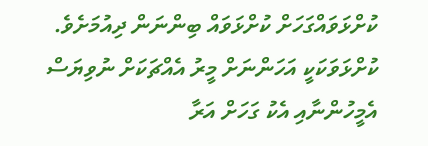ކުށްޅަވައްގަހަށް ކުށްޅަވައް ބިންނަން ދިއުމަށެވެ. ކުށްޅަވަކަކީ އަހަންނަށް މީރު އެއްޗަކަށް ނުވިޔަސް އެމީހުންނާއި އެކު ގަހަށް އަރާ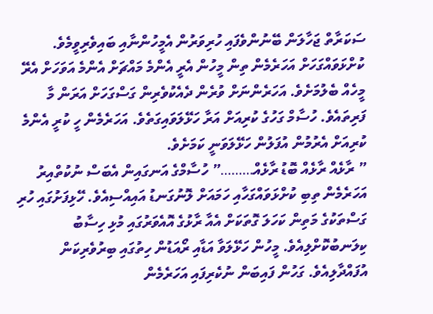ސަކަރާތް ޖަހާލަން ބޭނުންވެފައި ހުރިވަރުން އެމީހުންނާއި ބައިވެރިވީމެވެ.
ކުށްޅަވައްގަހަށް އަހަރެމެން ތިން މީހުން އެރީ އެންމެ މައްޗަށް އެންމެ އަވަހަށް އެރޭ މީހެއް ބެލުމަށެވެ. އަހަރެންނަށް ވުރެން ދެއެކުވެރިން ގަސްގަހަށް އަރަން މާ ފަރިތައެވެ. ހުސާމް ގަހުގެ ކުރިއަށް އަރާ ހަޅޭލަވައިގަތެވެ. އަހަރެމެން ހީ ކުރީ އެންމެ ކުރިއަށް އެރުމުން އުފަލުން ހަޅޭލަވަނީ ކަމަށެވެ.
” ރާޅެއް ރާޅެއް ބޮޑު ރާޅެއް………” ހުސާމްގެ އަނގައިން އެބަސް ނުކުތްއިރު އަހަރެމެން ތިބި ކުށްޅަވައްގަހާއި ހަމައަށް ލޮނުގަނޑު އައިއްސިއެވެ. ހޭޅިފަށުގައި ހުރި ގަސްތަކުގެ މަތިން ކަހަލަ ގޮތަކަށް އެއާ ރާޅުގެ އޮއެވަރުގައި މުޅި ހިސާބު ކިލަނބުކޮށްލިއެވެ. މީހުން ހަޅޭލަވާ އަޑާއި ރޯއަޑުން ހިތުގައި ބިރުވެރިކަން އުފައްދާލިއެވެ. ގަހުން ފައިބަން ނުކެރިފައި އަހަރެމެން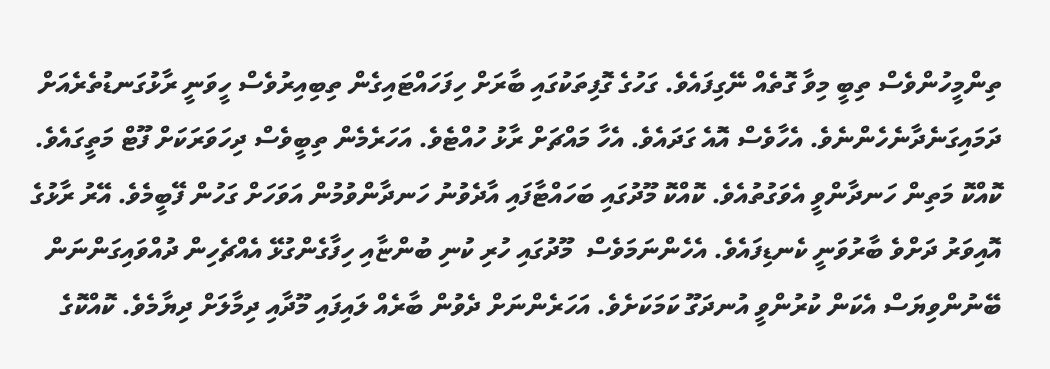ތިންމީހުންވެސް ތިބީ މިވާ ގޮތެއް ނޭގިފައެވެ. ގަހުގެ ގޮފިތަކުގައި ބާރަށް ހިފަހައްޓައިގެން ތިބިއިރުވެސް ހީވަނީ ރާޅުގަނޑުތެރެއަށް ދަމައިގަނެދާނެހެންނެވެ. އެހާވެސް އޮއެ ގަދައެވެ. އެހާ މައްޗަށް ރާޅު ހުއްޓެވެ. އަހަރެމެން ތިބީވެސް ދިހަވަރަކަށް ފޫޓް މަތީގައެވެ.
ކޮއްކޮ މަތިން ހަނދާންވީ އެވަގުތުއެވެ. ކޮއްކޮ މޫދުގައި ބަހައްޓާފައި އާދެވުނު ހަނދާންވުމުން އަވަހަށް ގަހުން ފޭބީމެވެ. އޭރު ރާޅުގެ އޮއިވަރު ދަށްވެ ބާރުވަނީ ކެނޑިފައެވެ. އެހެންނަމަވެސް  މޫދުގައި ހުރި ކުނި ބުންޏާއި ހިފާގެންގުޅޭ އެއްޗެހިން ދުއްވައިގަންނަން ބޭނުންވިޔަސް އެކަން ކުރުންވީ އުނދަގޫ ކަމަކަށެވެ. އަހަރެންނަށް ދެވުން ބާރެއް ލައިފައި މޫދާއި ދިމާލަށް ދިޔާމެވެ. ކޮއްކޮގެ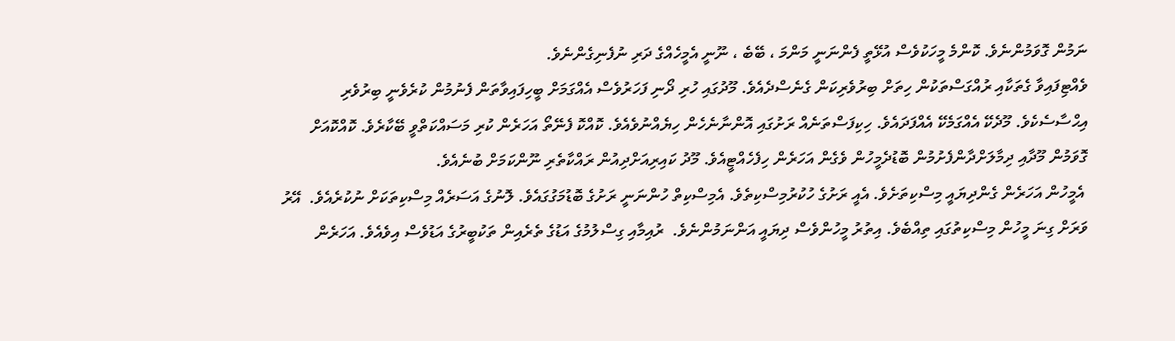ނަމުން ގޮވަމުންނެވެ. ކޮންމެ މީހަކުވެސް އުޅޭތީ ފެންނަނީ މަންމަ ، ބޭބެ ، ނޫނީ އެމީހެއްގެ ދަރި ނުފެނިގެންނެވެ.
ވެއްޓިފައިވާ ގެތަކާއި ރުއްގަސްތަކުން ހިތަށް ބިރުވެރިކަން ގެނެސްދެއެވެ. މޫދުގައި ހުރި ދޯނި ފަހަރުވެސް އެއްގަމަށް ބީހިފައިވާތަން ފެނުމުން ކުރެވެނީ ބިރުވެރި އިޙްސާސެކެވެ. މޫދެކޭ އެއްގަމެކޭ އެއްފަދައެވެ. ހިކިފަސްތަނެއް ރަށުގައި އޮންނާނެހެން ހިޔެއްނުވެއެވެ. ކޮއްކޮ ފެނޭތޯ އަހަރެން ކުރި މަސައްކަތްވީ ބޭކާރެވެ. ކޮއްކޮއަށް ގޮވަމުން މޫދާއި ދިމާލަށްދާންފެށުމުން ބޮޑުދެމީހުން ވެގެން އަހަރެން ހިފެހެއްޓީއެވެ. މޫދު ކައިރިއަށްދިއުން ރައްކާތެރި ނޫންކަމަށް ބުނެއެވެ.
 އެމީހުން އަހަރެން ގެންދިޔައީ މިސްކިތަށެވެ. އެއީ ރަށުގެ ހުކުރުމިސްކިތެވެ. އެމިސްކިތް ހުންނަނީ ރަށުގެ ބޮޑުމަގުގައެވެ. ލޮނުގެ އަސަރެއް މިސްކިތަކަށް ނުކުރެއެވެ.  އޭރު ވަރަށް ގިނަ މީހުން މިސްކިތުގައި ތިއްބެވެ. އިތުރު މީހުންވެސް ދިޔައީ އަންނަމުންނެވެ.  ރުއިމާއި ގިސްލުމުގެ އަޑުގެ ތެރެއިން ތަކުބީރުގެ އަޑުވެސް އިވެއެވެ. އަހަރެން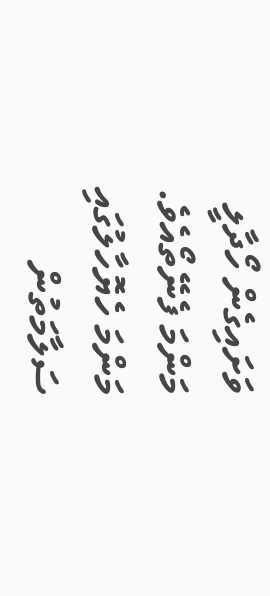ވަށައިގެން ހޯދާލީ މަންމަ ފެނޭތޯއެވެ. މަންމަ ހެޔޮހާލުގައި ސަލާމަތުން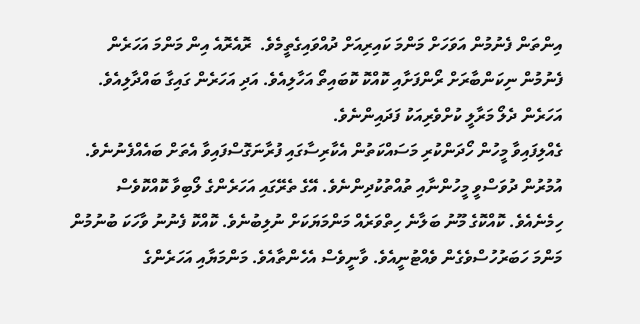އިންތަން ފެނުމުން އަވަހަށް މަންމަ ކައިރިއަށް ދުއްވައިގެތީމެވެ.  ރޮއެރޮއެ އިން މަންމަ އަހަރެން ފެނުމުން ނިކަންބާރަށް ރޯންފަށާއި ކޮއްކޮ ކޮބައިތޯ އަހާލިއެވެ. އަދި އަހަރެން ގައިގާ ބައްދާލިއެވެ. އަހަރެން ދެލޯ މަރާލީ ކުށްވެރިއަކު ފަދައިންނެވެ.
ގެއްލިފައިވާ މީހުން ހޯދަންކުރި މަސައްކަތުން އެކާރިސާގައި ފުރާނަގޮސްފައިވާ އެތަށް ބައެއްފެނުނެވެ. އުމުރުން ދުވަސްވީ މީހުންނާއި ތުއްތުކުދިންނެވެ. އޭގެ ތެރޭގައި އަހަރެންގެ ލޯބިވާ ކޮއްކޮވެސް ހިމެނެއެވެ. ކޮއްކޮގެ މޫނު ބަލާނެ ހިތްވަރެއް މަންމަޔަކަށް ނުލިބުނެވެ. ކޮއްކޮ ފެނުނު ވާހަކަ ބުނުމުން މަންމަ ހަބަރުހުސްވެގެން ވެއްޓުނީއެވެ. ވާނީވެސް އެހެންތާއެވެ. މަންމަޔާއި އަހަރެންގެ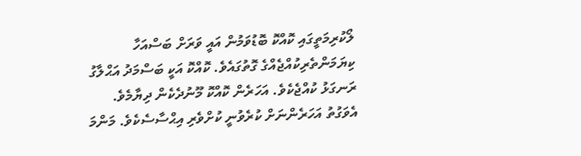ލޯކުރިމަތީގައި ކޮއްކޮ ބޮޑުވަމުން އައީ ވަރަށް ބަސްއަހާ ކިޔަމަންތެރިކުއްޖެއްގެ ގޮތުގައެވެ. ކޮއްކޮ އަކީ ބަސްމަދު އަޙްލާގު ރަނގަޅު ކުއްޖެކެވެ. އަހަރެން ކޮއްކޮ މޫނުދެކެން ދިޔާމެވެ. އެވަގުތު އަހަރެންނަށް ކުރެވުނީ ކުށްވެރި އިޙްސާސެކެވެ. މަންމަ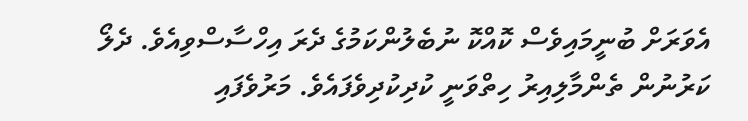އެވަރަށް ބުނީމައިވެސް ކޮއްކޮ ނުބެލުންކަމުގެ ދެރަ އިހްސާސްވިއެވެ. ދެލޯ ކަރުނުން ތެންމާލިއިރު ހިތްވަނީ ކުދިކުދިވެފައެވެ. މަރުވެފައި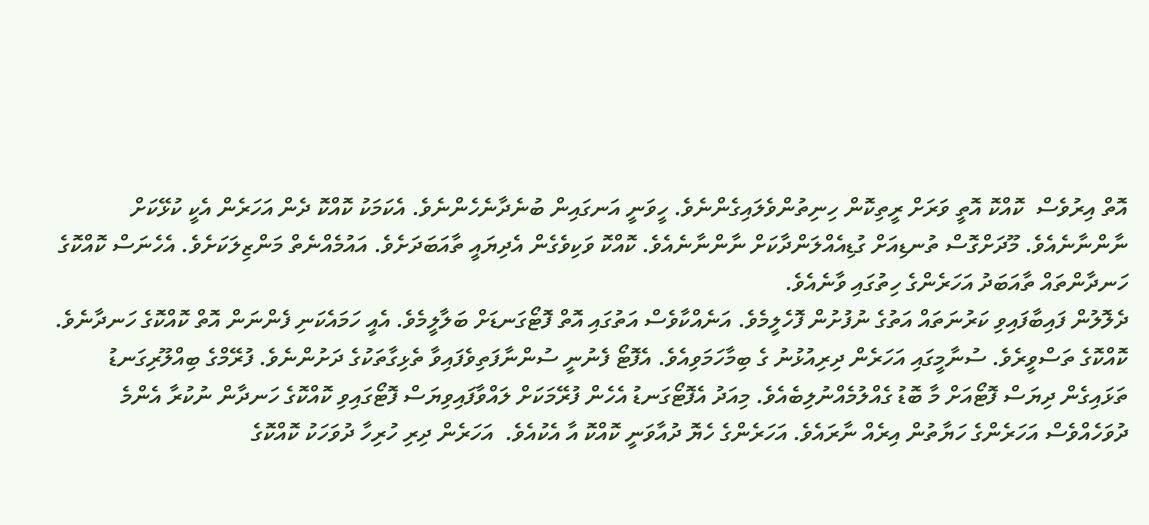އޮތް އިރުވެސް  ކޮއްކޮ އޮތީ ވަރަށް ރީތިކޮން ހިނިތުންވެލައިގެންނެވެ. ހީވަނީ އަނގައިން ބުނެދާނެހެންނެވެ. އެކަމަކު ކޮއްކޮ ދެން އަހަރެން އެކީ ކުޅޭކަށް ނާންނާނެއެވެ. މޫދަށްގޮސް ތުނޑިއަށް ގުޑިއެއްލަންދާކަށް ނާންނާނެއެވެ. ކޮއްކޮ ވަކިވެގެން އެދިޔައީ ތާއަބަދަށެވެ. އައުމެއްނެތް މަންޒިލަކަށެވެ. އެހެނަސް ކޮއްކޮގެ ހަނދާންތައް ތާއަބަދު އަހަރެންގެ ހިތުގައި ވާނެއެވެ.
ދެލޮލުން ފައިބާފައިވި ކަރުނަތައް އަތުގެ ނުފުށުން ފޮހެލީމެވެ. އަނެއްކާވެސް އަތުގައި އޮތް ފޮޓޯގަނޑަށް ބަލާލީމެވެ. އެއީ ހަމައެކަނި ފެންނަން އޮތް ކޮއްކޮގެ ހަނދާނެވެ. ކޮއްކޮގެ ތަސްވީރެވެ. ސުނާމީގައި އަހަރެން ދިރިއުޅުނު ގެ ބިމާހަމަވިއެވެ. އެފޮޓޯ ފެނުނީ ސުންނާފަތިވެފައިވާ ތެޅިގާތަކުގެ ދަށުންނެވެ. ފުރޭމްގެ ބިއްލޫރިގަނޑު ތަޅައިގެން ދިޔަސް ފޮޓޯއަށް މާ ބޮޑު ގެއްލުމެއްނުލިބެއެވެ. މިއަދު އެފޮޓޯގަނޑު އެހެން ފުރޭމަކަށް ލައްވާފައިވިޔަސް ފޮޓޯގައިވި ކޮއްކޮގެ ހަނދާން ނުކުރާ އެންމެ ދުވަހެއްވެސް އަހަރެންގެ ހަޔާތުން އިރެއް ނާރައެވެ. އަހަރެންގެ ހެޔޮ ދުއާވަނީ ކޮއްކޮ އާ އެކުއެވެ.  އަހަރެން ދިރި ހުރިހާ ދުވަހަކު ކޮއްކޮގެ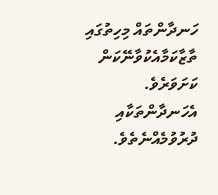ހަނދާންތައް މިހިތުގައި ތާޒާކަމާއެކުވާނޭކަން ކަށަވަރެވެ. އެހަނދާންތަކާއި ދުރުވުމެއްނެތެވެ.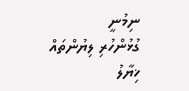ނިމުނީ
ގުޅުންހުރި ލިޔުންތައް
ޚިޔާލު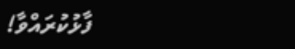ފާޅުކުރައްވާ!